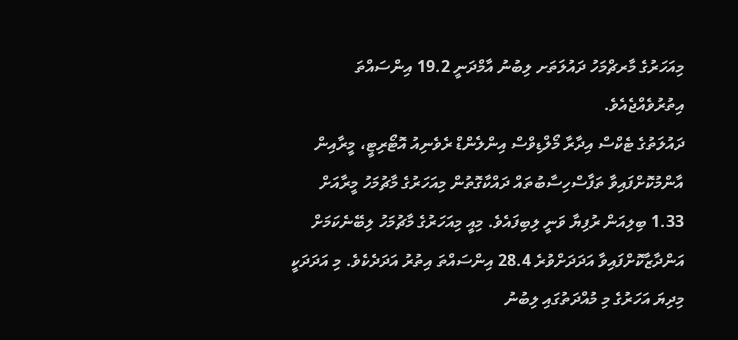މިއަހަރުގެ މާރޗްމަހު ދައުލަތަށ ލިބުނު އާމްދަނީ 19.2 އިންސައްތަ އިތުރުވެއްޖެއެވެ.
ދައުލަތުގެ ޓެކްސް އިދާރާ މޯލްޑިވްސް އިންލެންޑް ރެވެނިއު އޮޓޯރިޓީ، މީރާއިން އާންމުކޮށްފައިވާ ތަފާސްހިސާބުތައް ދައްކާގޮތުން މިއަހަރުގެ މާޗުމަހު މީރާއަށް 1.33 ބިލިއަން ރުފިޔާ ވަނީ ލިބިފައެވެ. މިއީ މިއަހަރުގެ މާޗުމަހު ލިބޭނެކަމަށް އަންދާޒާކޮށްފައިވާ އަދަދަށްވުރެ 28.4 އިންސައްތަ އިތުރު އަދަދެކެވެ. މި އަދަދަކީ މިދިޔަ އަހަރުގެ މި މުއްދަތުގައި ލިބުނު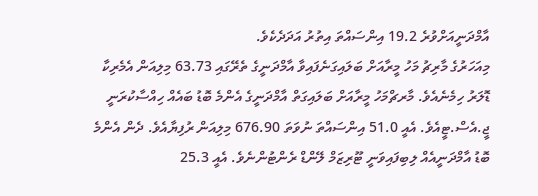އާމްދަނީއަށްވުރެ 19.2 އިންސައްތަ އިތުރު އަދަދެކެވެ.
މިއަހަރުގެ މާރިޗު މަހު މީރާއަށް ބަލައިގަނެފައިވާ އާމްދަނީގެ ތެރޭގައި 63.73 މިލިއަން އެމެރިކާ ޑޮލަރު ހިމެނެއެވެ. މާރޗްމަހު މީރާއަށް ބަލައިގަތް އާމްދަނީގެ އެންމެ ބޮޑު ބައެއް ހިއްސާކުރަނީ ޖީ.އެސް.ޓީއެވެ. އެއީ 51.0 އިންސައްތަ ނުވަތަ 676.90 މިލިއަން ރުފިޔާއެވެ. ދެން އެންމެ ބޮޑު އާމްދަނީއެއް ލިބިފައިވަނީ ޓޫރިޒަމް ލޭންޑް ރެންޓުންނެވެ. އެއީ 25.3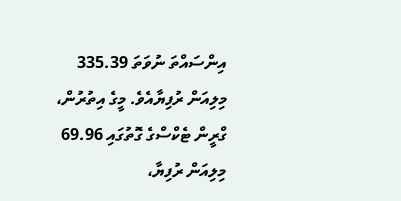އިންސައްތަ ނުވަތަ 335.39 މިލިއަން ރުފިޔާއެވެ. މީގެ އިތުރުން، ގްރީން ޓެކްސްގެ ގޮތުގައި 69.96 މިލިއަން ރުފިޔާ،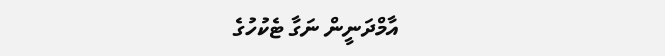އާމްދަނީން ނަގާ ޓެކުހުގެ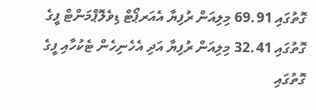ގޮތުގައި 69.91 މިލިއަން ރުފިޔާ އެއަރޕޯޓް ޑިވެލޮޕްމަންޓް ފީގެ ގޮތުގައި 32.41 މިލިއަން ރުފިޔާ އަދި އެހެނިހެން ޓެކުހާއި ފީގެ ގޮތުގައި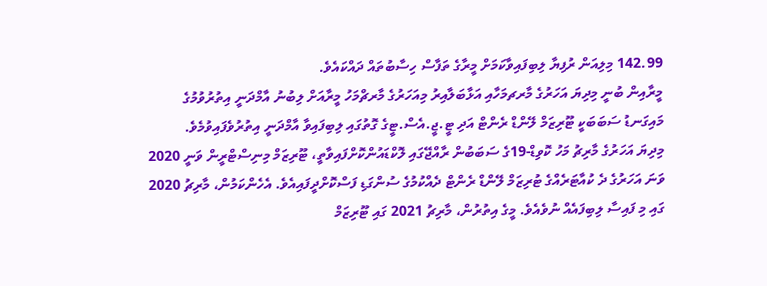142.99 މިލިއަން ރުފިޔާ ލިބިފައިވާކަމަށް މީރާގެ ތަފާސް ހިސާބުތައް ދައްކައެވެ.
މީރާއިން ބުނީ މިދިޔަ އަހަރުގެ މާރޗމަހާއި އަޅާބަލާއިރު މިއަހަރުގެ މާރޗްމަހު މީރާއަށް ލިބުނު އާމްދަނީ އިތުރުވުމުގެ މައިގަނޑު ސަބަބަކީ ޓޫރިޒަމް ލޭންޑް ރެންޓް އަދި ޓީ.ޖީ.އެސް.ޓީގެ ގޮތުގައި ލިބިފައިވާ އާމްދަނީ އިތުރުވެފައިވުމެވެ.
މިދިޔަ އަހަރުގެ މާރިޗު މަހު ކޮވިޑް-19ގެ ސަބަބުން ރާއްޖޭގައި ލޮކްޑައުންކޮށްފައިވާތީ، ޓޫރިޒަމް މިނިސްޓްރީން ވަނީ 2020 ވަނަ އަހަރުގެ ދެ ކުއާޓަރެއްގެ ޓުރިޒަމް ލޭންޑް ރެންޓް ދެއްކުމުގެ ސުންގަޑި ފަސްކޮށްދީފައިއެވެ. އެހެންކަމުން، މާރިޗު 2020 ގައި މި ފައިސާ ލިބިފައެއް ނުވެއެވެ. މީގެ އިތުރުން، މާރިޗު 2021 ގައި ޓޫރިޒަމް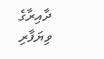ދާއިރާގެ ވިޔަފާރި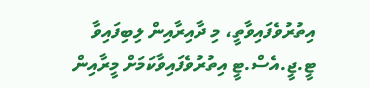އިތުރުވެފައިވާތީ، މި ދާއިރާއިން ލިބިފައިވާ ޓީ.ޖީ.އެސް.ޓީ އިތުރުވެފައިވާކަމަށް މީރާއިން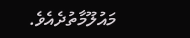މައުލޫމާތުދެއެވެ.